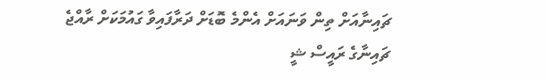ޗައިނާއަށް ތިން ވަނައަށް އެންމެ ބޮޑަށް ދަރާފައިވާ ގައުމަކަށް ރާއްޖެ
ޗައިނާގެ ރައީސް ޝީ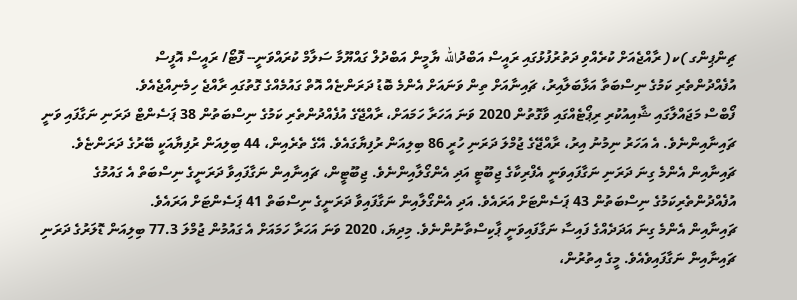ޗިންޕިންގ )ކ( ރާއްޖެއަށް ކުރެއްވި ދަތުރުފުޅުގައި ރައީސް އަބްދުالله ޔާމީން އަބްދުލް ގައްޔޫމާ ސަލާމް ކުރައްވަނީ-- ފޮޓޯ/ ރައީސް އޮފީސް
އުފެއްދުންތެރި ކަމުގެ ނިސްބަތާ އަޅާބަލާއިރު، ޗައިނާއަށް ތިން ވަނައަށް އެންމެ ބޮޑު ދަރަންޏެއް އޮތް ގައުމެއްގެ ގޮތުގައި ރާއްޖެ ހިމެނިއްޖެއެވެ.
ފޯބްސް މަޖައްލާގައި ޝާއިއުކުރި ރިޕޯޓެއްގައި ވާގޮތުން 2020 ވަނަ އަހަރާ ހަމައަށް، ރާއްޖޭގެ އުފެއްދުންތެރި ކަމުގެ ނިސްބަތުން 38 ޕަސެންޓް ދަރަނި ނަގާފައި ވަނީ ޗައިނާއިންނެވެ. އެ އަހަރު ނިމުނު އިރު، ރާއްޖޭގެ ޖުމްލަ ދަރަނި ހުރީ 86 ބިލިއަން ރުފިޔާގައެވެ. އޭގެ ތެރެއިން، 44 ބިލިއަން ރުފިޔާއަކީ ބޭރުގެ ދަރަންޏެވެ.
ޗައިނާއިން އެންމެ ގިނަ ދަރަނި ނަގާފައިވަނީ އެފްރިކާގެ ޖިބޫޓީ އަދި އެންގޯލާއިންނެވެ. ޖިބޫޓީން، ޗައިނާއިން ނަގާފައިވާ ދަރަނީގެ ނިސްބަތް އެ ގައުމުގެ އުފެއްދުންތެރިކަމުގެ ނިސްބަތުން 43 ޕަސެންޓަށް އަރައެވެ. އަދި އެންގޯލާއިން ނަގާފައިވާ ދަރަނީގެ ނިސްބަތް 41 ޕަސެންޓަށް އަރައެވެ.
ޗައިނާއިން އެންމެ ގިނަ އަދަދެއްގެ ފައިސާ ނަގާފައިވަނީ ޕާކިސްތާނުންނެވެ. މިދިޔަ، 2020 ވަނަ އަހަރާ ހަމައަށް އެ ގައުމުން ޖުމްލަ 77.3 ބިލިއަން ޑޮލަރުގެ ދަރަނި ޗައިނާއިން ނަގާފައިވެއެވެ. މީގެ އިތުރުން،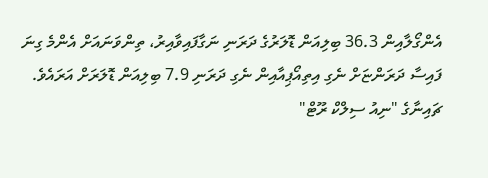އެންގޯލާއިން 36.3 ބިލިއަން ޑޮލަރުގެ ދަރަނި ނަގާފައިވާއިރު، ތިންވަނައަށް އެންމެ ގިނަ ފައިސާ ދަރަންޏަށް ނެގި އިތިއޯޕިއާއިން ނެގި ދަރަނި 7.9 ބިލިއަން ޑޮލަރަށް އަރައެވެ.
ޗައިނާގެ "ނިއު ސިލްކް ރޫޓް"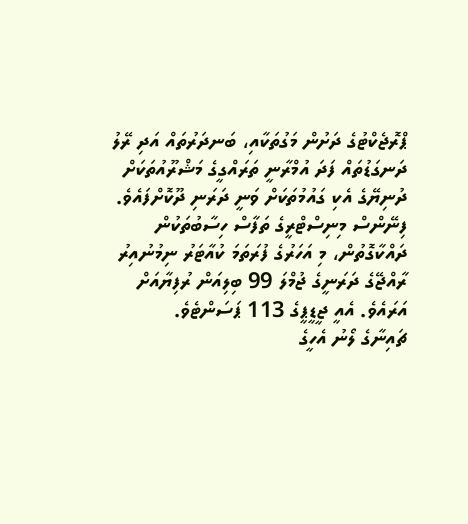ޕްރޮޖެކްޓުގެ ދަށުން މަގުތަކާއި، ބަނދަރުތައް އަދި ރޭލު ދަނގަޑުތައް ފަދަ އުމްރާނީ ތަރައްގީގެ މަޝްރޫއުތަކަށް ދުނިޔޭގެ އެކި ގައުމުތަކަށް ވަނީ ދަރަނި ދޫކޮށްފައެވެ.
ފިނޭންސް މިނިސްޓްރީގެ ތަފާސް ހިސާބުތަކުން ދައްކާގޮތުން، މި އަހަރުގެ ފުރަތަމަ ކުއާޓަރު ނިމުނުއިރު ރާއްޖޭގެ ދަރަނީގެ ޖުމްލަ 99 ބިލިއަން ރުފިޔާއަށް އަރައެވެ. އެއީ ޖީޑީޕީގެ 113 ޕަސަންޓެވެ.
ޗައިނާގެ ލޯނު އެހީގެ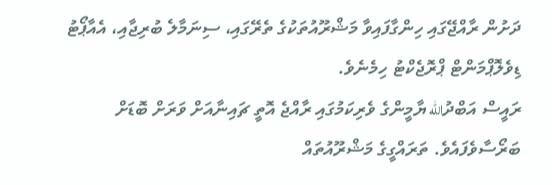ދަށުން ރާއްޖޭގައި ހިންގާފައިވާ މަޝްރޫއުތަކުގެ ތެރޭގައި، ސިނަމާލެ ބުރިޖާއި، އެއާޕޯޓު ޑިވެލޮޕްމަންޓް ޕްރޮޖެކްޓު ހިމެނެވެ.
ރައީސް އަބްދުالله ޔާމީންގެ ވެރިކަމުގައި ރާއްޖެ އޮތީ ޗައިނާއަށް ވަރަށް ބޮޑަށް ބަރޯސާވެފައެވެ. ތަރައްގީގެ މަޝްރޫއުތައް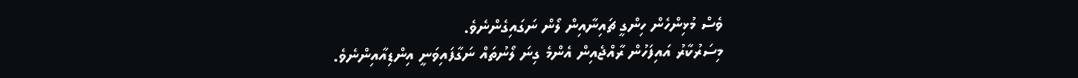ވެސް މުޅިންހެން ހިންގީ ޗައިނާއިން ލޯން ނަގައިގެންނެވެ.
މިސަރުކާރު އައިފަހުން ރާއްޖެއިން އެންމެ ގިނަ ލޯނުތައް ނަގާފައިވަނީ އިންޑިއާއިންނެވެ.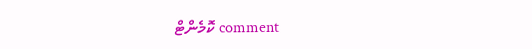comment ކޮމެންޓް